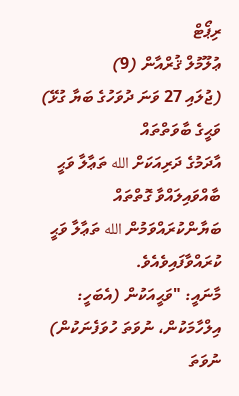ރިޕޯޓް
ޢުލޫމުލް ޤުރްއާން (9)
(ޖުލައި 27 ވަނަ ދުވަހުގެ ބަޔާ ގުޅޭ)
ވަޙީގެ ބާވަތްތައް
އާދަމުގެ ދަރިއަކަށް الله ތަޢާލާ ވަޙީ ބާއްވައިލައްވާ ގޮތްތައް ބަޔާންކުރައްވަމުން الله ތަޢާލާ ވަޙީ ކުރައްވާފައިވެއެވެ.
މާނައީ: "ވަޙީއަކުން (އެބަހީ: އިލްހާމަކުން، ނުވަތަ ހުވަފެނަކުން) ނުވަތަ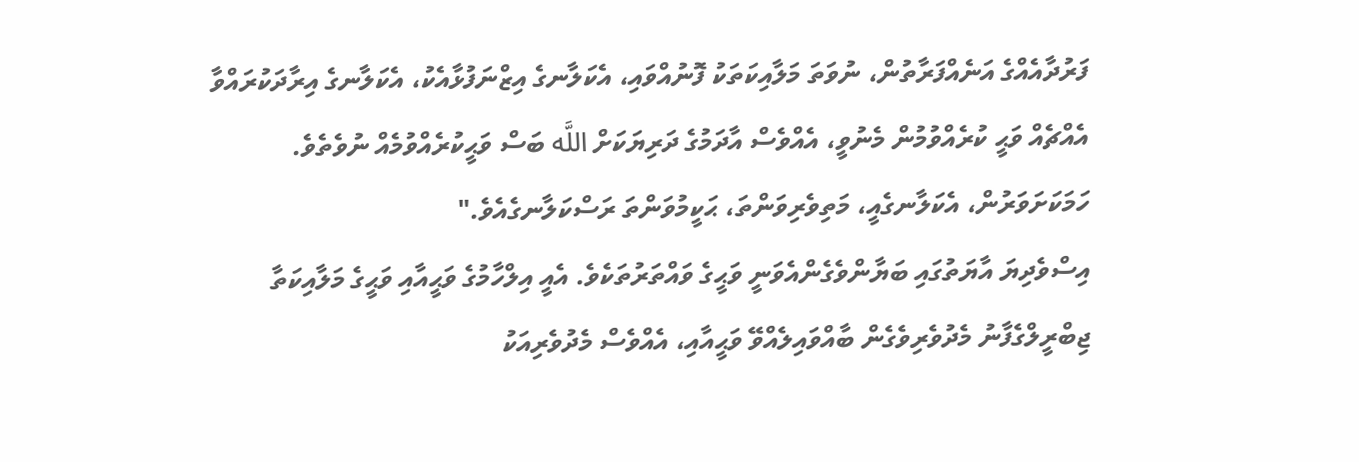ފަރުދާއެއްގެ އަނެއްފަރާތުން، ނުވަތަ މަލާއިކަތަކު ފޮނުއްވައި، އެކަލާނގެ އިޒްނަފުޅާއެކު، އެކަލާނގެ އިރާދަކުރައްވާ އެއްޗެއް ވަޙީ ކުރެއްވުމުން މެނުވީ، އެއްވެސް އާދަމުގެ ދަރިޔަކަށް اللَّه ބަސް ވަޙީކުރެއްވުމެއް ނުވެތެވެ. ހަމަކަށަވަރުން، އެކަލާނގެއީ، މަތިވެރިވަންތަ، ޙަކީމުވަންތަ ރަސްކަލާނގެއެވެ."
އިސްވެދިޔަ އާޔަތުގައި ބަޔާންވެގެންއެވަނީ ވަޙީގެ ވައްތަރުތަކެވެ. އެއީ އިލްހާމުގެ ވަޙީއާއި ވަޙީގެ މަލާއިކަތާ ޖިބްރީލްގެފާނު މެދުވެރިވެގެން ބާއްވައިލެއްވޭ ވަޙީއާއި، އެއްވެސް މެދުވެރިއަކު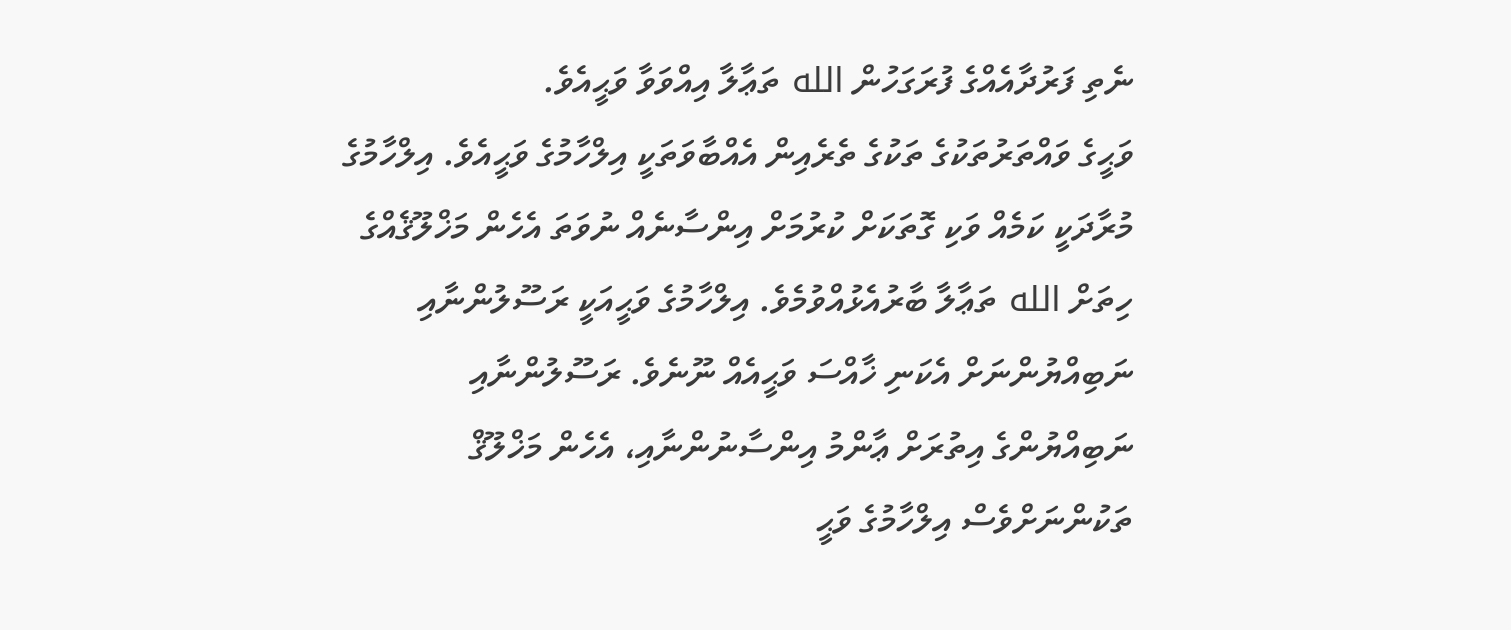ނެތި ފަރުދާއެއްގެ ފުރަގަހުން الله ތަޢާލާ އިއްވަވާ ވަޙީއެވެ.
ވަޙީގެ ވައްތަރުތަކުގެ ތަކުގެ ތެރެއިން އެއްބާވަތަކީ އިލްހާމުގެ ވަޙީއެވެ. އިލްހާމުގެ މުރާދަކީ ކަމެއް ވަކި ގޮތަކަށް ކުރުމަށް އިންސާނެއް ނުވަތަ އެހެން މަޚްލޫޤެއްގެ ހިތަށް الله ތަޢާލާ ބާރުއެޅުއްވުމެވެ. އިލްހާމުގެ ވަޙީއަކީ ރަސޫލުންނާއި ނަބިއްޔުންނަށް އެކަނި ޚާއްސަ ވަޙީއެއް ނޫނެވެ. ރަސޫލުންނާއި ނަބިއްޔުންގެ އިތުރަށް ޢާންމު އިންސާނުންނާއި، އެހެން މަޚްލޫޤް ތަކުންނަށްވެސް އިލްހާމުގެ ވަޙީ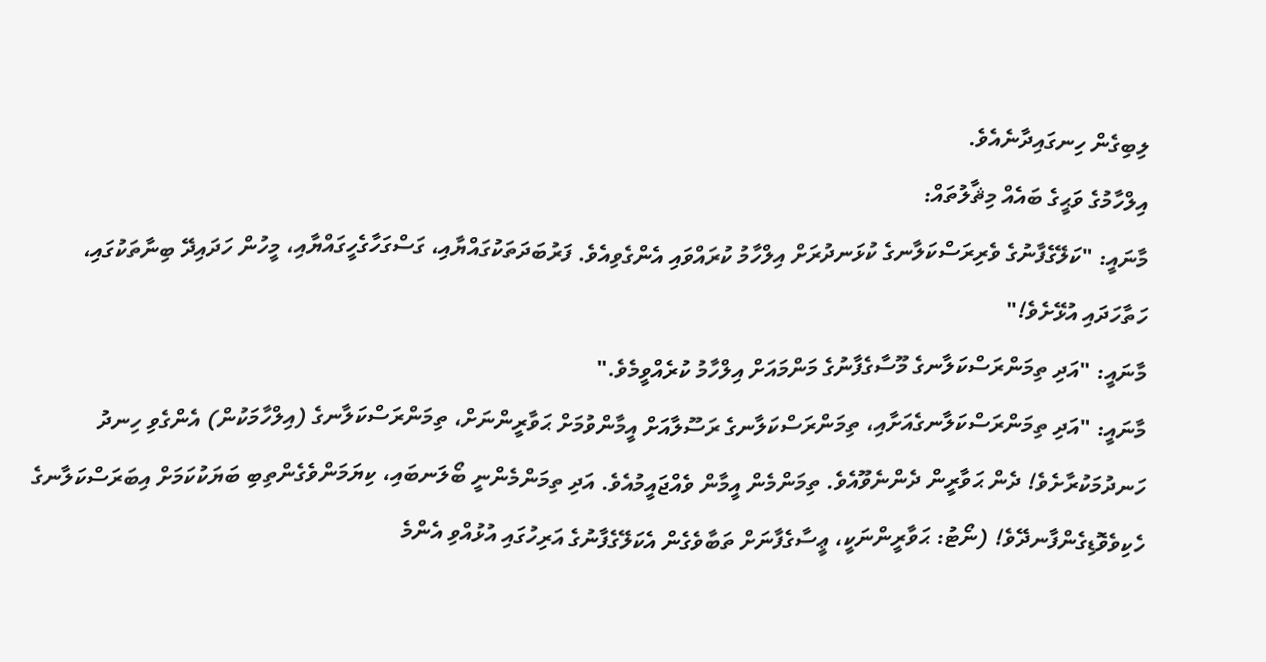ލިބިގެން ހިނގައިދާނެއެވެ.
އިލްހާމުގެ ވަޙީގެ ބައެއް މިޘާލުތައް:
މާނައީ: "ކަލޭގެފާނުގެ ވެރިރަސްކަލާނގެ ކުޅަނދުރަށް އިލްހާމު ކުރައްވައި އެންގެވިއެވެ. ފަރުބަދަތަކުގައްޔާއި، ގަސްގަހާގެހީގައްޔާއި، މީހުން ހަދައިދޭ ބިނާތަކުގައި، ހަތާހަދައި އުޅޭށެވެ!"
މާނައީ: "އަދި ތިމަންރަސްކަލާނގެ މޫސާގެފާނުގެ މަންމައަށް އިލްހާމު ކުރެއްވީމެވެ."
މާނައީ: "އަދި ތިމަންރަސްކަލާނގެއަށާއި، ތިމަންރަސްކަލާނގެ ރަސޫލާއަށް އީމާންވުމަށް ޙަވާރީންނަށް، ތިމަންރަސްކަލާނގެ (އިލްހާމަކުން) އެންގެވި ހިނދު ހަނދުމަކުރާށެވެ! ދެން ޙަވާރީން ދެންނެވޫއެވެ. ތިމަންމެން އީމާން ވެއްޖައީމުއެވެ. އަދި ތިމަންމެންނީ ބޯލަނބައި، ކިޔަމަންވެގެންތިބި ބަޔަކުކަމަށް އިބަރަސްކަލާނގެ ހެކިވެވޮޑިގެންފާނދޭވެ! (ނޯޓު: ޙަވާރީންނަކީ، ޢީސާގެފާނަށް ތަބާވެގެން އެކަލޭގެފާނުގެ އަރިހުގައި އުޅުއްވި އެންމެ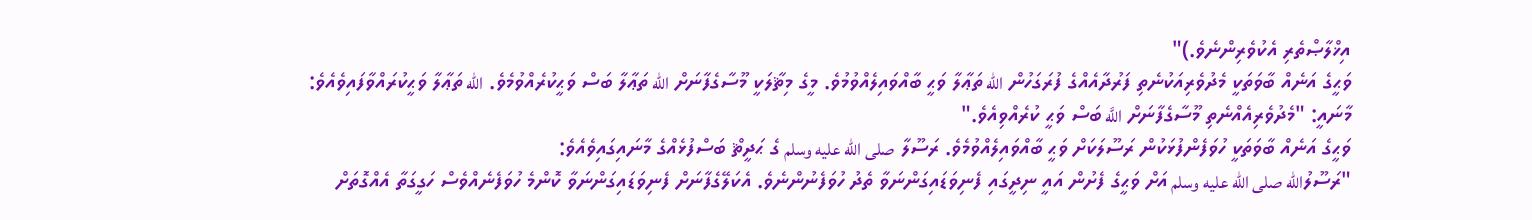އިޚްލާޞްތެރި އެކުވެރިންނެވެ.)"
ވަޙީގެ އަނެއް ބާވަތަކީ މެދުވެރިއަކުނެތި ފަރުދާއެއްގެ ފުރަގަހުން الله ތަޢާލާ ވަޙީ ބާއްވައިލެއްވުމުވެ. މީގެ މިޘާލަކީ މޫސާގެފާނަށް الله ތަޢާލާ ބަސް ވަޙީކުރެއްވުމެވެ. الله ތަޢާލާ ވަޙީކުރައްވާފައިވެއެވެ:
މާނައީ: "މެދުވެރިއެއްނެތި މޫސާގެފާނަށް اللَّه ބަސް ވަޙީ ކުރެއްވިއެވެ."
ވަޙީގެ އަނެއް ބާވަތަކީ ހުވަފެންފުޅަކުން ރަސޫލަކަށް ވަޙީ ބާއްވައިލެއްވުމެވެ. ރަސޫލާ صلى الله عليه وسلم ގެ ޙަދީޘް ބަސްފުޅެއްގެ މާނައިގައިވެއެވެ:
"ރަސޫލުالله صلى الله عليه وسلم އަށް ވަޙީގެ ފެށުން އައީ ނިދީގައި ފެނިވަޑައިގަންނަވާ ތެދު ހުވަފެނުންނެވެ. އެކަލޭގެފާނަށް ފެނިވަޑައިގަންނަވާ ކޮންމެ ހުވަފެނެއްވެސް ހަގީގަތާ އެއްގޮތަށް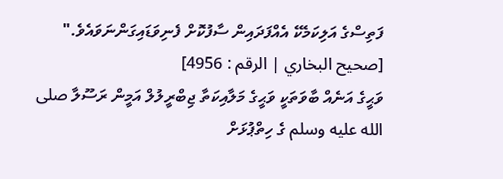ފަތިސްގެ އަލިކަމެކޭ އެއްފަދައިން ސާފުކޮށް ފެނިވަޑައިގަންނަވައެވެ." [صحيح البخاري | الرقم : 4956]
ވަޙީގެ އަނެއް ބާވަތަކީ ވަޙީގެ މަލާއިކަތާ ޖިބްރީލުލް އަމީން ރަސޫލާ صلى الله عليه وسلم ގެ ހިތްޕުޅަށް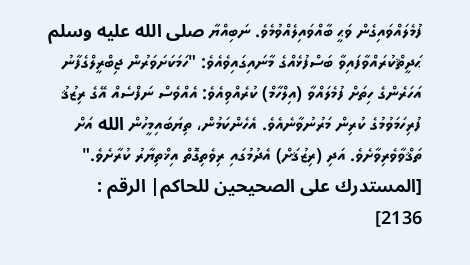ފުމެލައްވައިގެން ވަޙީ ބާއްވައިލެއްވުމެވެ. ނަބިއްޔާ صلى الله عليه وسلم ޙަދީޘްކުރައްވާފައިވާ ބަސްފުޅެއްގެ މާނައިގައިވެއެވެ: "ހަމަކަށަވަރުން ޖިބްރީލްގެފާނު އަހަރެންގެ ހިތަށް ފުމެލައްވާ (އިލްހާމް) ކުރެއްވިއެވެ: އެއްވެސް ނަފްސެއް އޭގެ ރިޒުޤު ފުރިހަމަވުމުގެ ކުރިން މަރުނުވާނެއެވެ. އެހެންކަމުން، ތިޔަބައިމީހުން الله އަށް ތަޤްވާވެރިވާށެވެ. އަދި (ރިޒުޤަށް) އެދުމުގައި ރިވެތިގޮތް އިޚްތިޔާރު ކުރާށެވެ." [المستدرك على الصحيحين للحاكم| الرقم : 2136]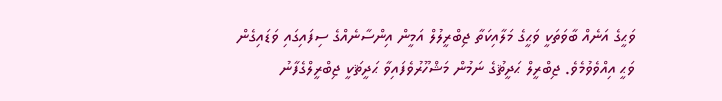ވަޙީގެ އަނެއް ބާވަތަކީ ވަޙީގެ މަލާއިކަތާ ޖިބްރީލުލް އަމީން އިންސާނެއްގެ ސިފައިގައި ވަޑައިގެން ވަޙީ އިއްވެވުމެވެ. ޖިބްރީލް ޙަދީޘުގެ ނަމުން މަޝްހޫރުވެފައިވާ ޙަދީޘަކީ ޖިބްރީލްގެފާނު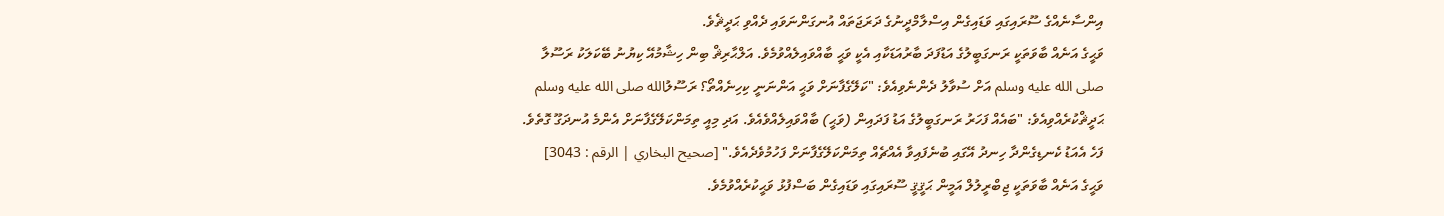އިންސާނެއްގެ ސޫރައިގައި ވަޑައިގެން އިސްލާމްދީނުގެ ދަރަޖަތައް އުނގަންނަވައި ދެއްވި ޙަދީޘެވެ.
ވަޙީގެ އަނެއް ބާވަތަކީ ރަނގަބީލުގެ އަޑުފަދަ ބާރުއަޑަކާއި އެކީ ވަޙީ ބާއްވައިލެއްވުމެވެ. އަލްޙާރިޘް ބިން ހިޝާމުއޭ ކިޔުނު ބޭކަލަކު ރަސޫލާ صلى الله عليه وسلم އަށް ސުވާލު ދެންނެވިއެވެ: "ކަލޭގެފާނަށް ވަޙީ އަންނަނީ ކިހިނެއްތޯ؟ ރަސޫލުالله صلى الله عليه وسلم ޙަދީޘްކުރެއްވިއެވެ: "ބައެއް ފަހަރު ރަނގަބީލުގެ އަޑު ފަދައިން (ވަޙީ) ބާއްވައިލެއްވެއެވެ. އަދި މިއީ ތިމަންކަލޭގެފާނަށް އެންމެ އުނދަގޫ ގޮތެވެ. ފަހެ އެއަޑު ކެނޑިގެންދާ ހިނދު އޭގައި ބުނެފައިވާ އެއްޗެއް ތިމަންކަލޭގެފާނަށް ފަހުމުވެދެއެވެ." [صحيح البخاري | الرقم : 3043]
ވަޙީގެ އަނެއް ބާވަތަކީ ޖިބްރީލުލް އަމީން ޙަޤީޤީ ސޫރައިގައި ވަޑައިގެން ބަސްފުޅު ވަޙީކުރެއްވުމެވެ.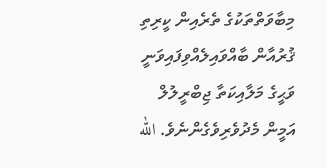މިބާވަތްތަކުގެ ތެރެއިން ކީރިތި ޤުރުއާން ބާއްވައިލެއްވިފައިވަނީ ވަޙީގެ މަލާއިކަތާ ޖިބްރީލުލް އަމީން މެދުވެރިވެގެންނެވެ. الله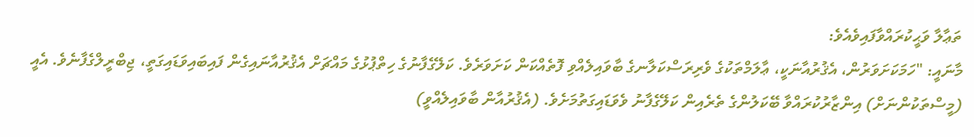ތަޢާލާ ވަޙީކުރައްވާފައިވެއެވެ:
މާނައީ: "ހަމަކަށަވަރުން، އެޤުރުއާނަކީ، ޢާލަމްތަކުގެ ވެރިރަސްކަލާނގެ ބާވައިލެއްވި ފޮތެއްކަން ކަށަވަރެވެ. ކަލޭގެފާނުގެ ހިތްޕުޅުގެ މައްޗަށް އެޤުރުއާނައިގެން ފައިބައިވަޑައިގަތީ، ޖިބްރީލްގެފާނެވެ. އެއީ (މީސްތަކުންނަށް) އިންޒާރުކުރައްވާ ބޭކަލުންގެ ތެރެއިން ކަލޭގެފާނު ވެވަޑައިގަތުމަށެވެ. (އެޤުރުއާން ބާވައިލެއްވީ)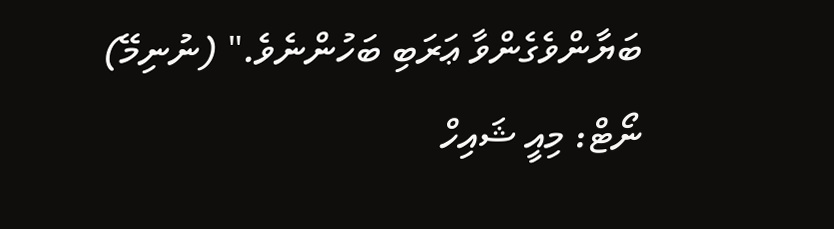ބަޔާންވެގެންވާ ޢަރަބި ބަހުންނެވެ." (ނުނިމޭ)
ނޯޓް: މިއީ ޝައިހް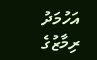އަހުމަދު ރިމާޒުގެ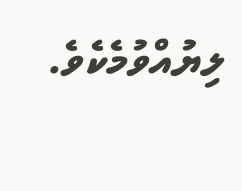ލިޔުއްވުމެކެވެ.